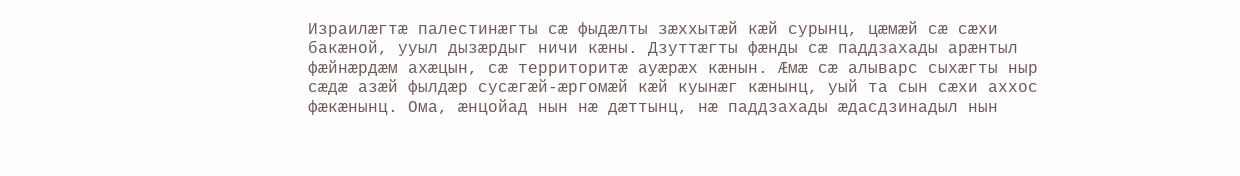Израилæгтæ палестинæгты сæ фыдæлты зæххытæй кæй сурынц, цæмæй сæ сæхи бакæной, ууыл дызæрдыг ничи кæны. Дзуттæгты фæнды сæ паддзахады арæнтыл фæйнæрдæм ахæцын, сæ территоритæ ауæрæх кæнын. Æмæ сæ алыварс сыхæгты ныр сæдæ азæй фылдæр сусæгæй-æргомæй кæй куынæг кæнынц, уый та сын сæхи аххос фæкæнынц. Ома, æнцойад нын нæ дæттынц, нæ паддзахады æдасдзинадыл нын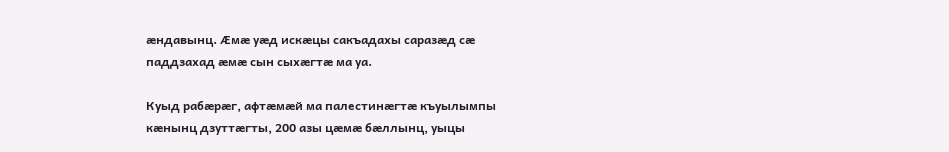æндавынц. Æмæ уæд искæцы сакъадахы саразæд сæ паддзахад æмæ сын сыхæгтæ ма уа.

Куыд рабæрæг, афтæмæй ма палестинæгтæ къуылымпы кæнынц дзуттæгты, 200 азы цæмæ бæллынц, уыцы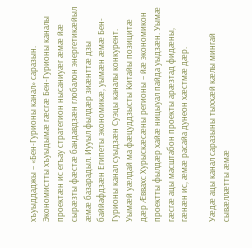хъуыддаджы – «Бен-Гурионы канал» саразын. Экономистты хъуыдымæ гæсгæ Бен-Гурионы каналы проектæн ис егъау стратегион нысаниуæг æмæ йæ сырæзты фæстæ бандавдзæн глобалон энергетикæйыл æмæ базарадыл. Иууыл фылдæр зиæнттæ дзы баййафдзæн Египеты экономикæ, уымæн æмæ Бен-Гурионы канал суыдзӕн Суэцы каналы конкурент. Уымæй уæлдай ма фæцуддзысты Китайы позицитæ дæр Æввахс Хурыскæсæны регионы – йæ экономикон проектты фылдæр хайæ ницыуал пайда уыдзæн. Уымæ гæсгæ ацы масштабон проекты арæзтад фидæны, гæнæн ис, æмæ расайа дунеон хæстмæ дæр.

Уӕдӕ ацы канал саразыны тыххæй кæлы мингай сывæллæтты æмæ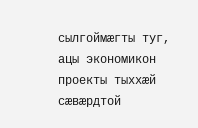сылгоймæгты туг, ацы экономикон проекты тыххæй сæвæрдтой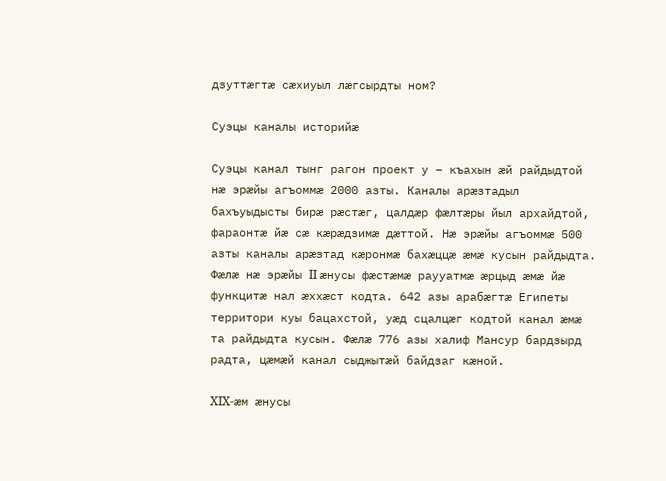дзуттæгтæ сæхиуыл лæгсырдты ном?

Суэцы каналы историйӕ

Суэцы канал тынг рагон проект у – къахын ӕй райдыдтой нӕ эрӕйы агъоммӕ 2000 азты. Каналы арӕзтадыл бахъуыдысты бирӕ рӕстӕг, цалдӕр фӕлтӕры йыл архайдтой, фараонтӕ йӕ сӕ кӕрӕдзимӕ дӕттой. Нӕ эрӕйы агъоммӕ 500 азты каналы арӕзтад кӕронмӕ бахӕццӕ ӕмӕ кусын райдыдта. Фӕлӕ нӕ эрӕйы II ӕнусы фӕстӕмӕ раууатмӕ ӕрцыд ӕмӕ йӕ функцитӕ нал ӕххӕст кодта. 642 азы арабӕгтӕ Египеты территори куы бацахстой, уӕд сцалцӕг кодтой канал ӕмӕ та райдыдта кусын. Фӕлӕ 776 азы халиф Мансур бардзырд радта, цӕмӕй канал сыджытӕй байдзаг кӕной.

XIX-ӕм ӕнусы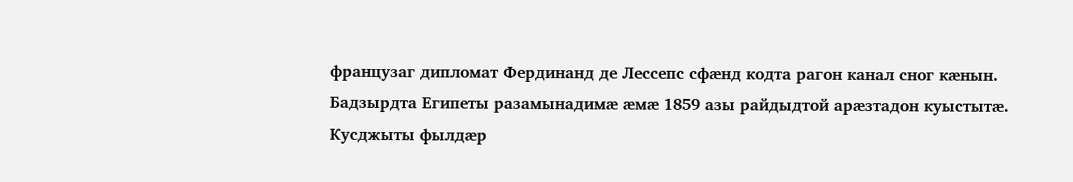французаг дипломат Фердинанд де Лессепс сфӕнд кодта рагон канал сног кӕнын. Бадзырдта Египеты разамынадимӕ ӕмӕ 1859 азы райдыдтой арӕзтадон куыстытӕ. Кусджыты фылдӕр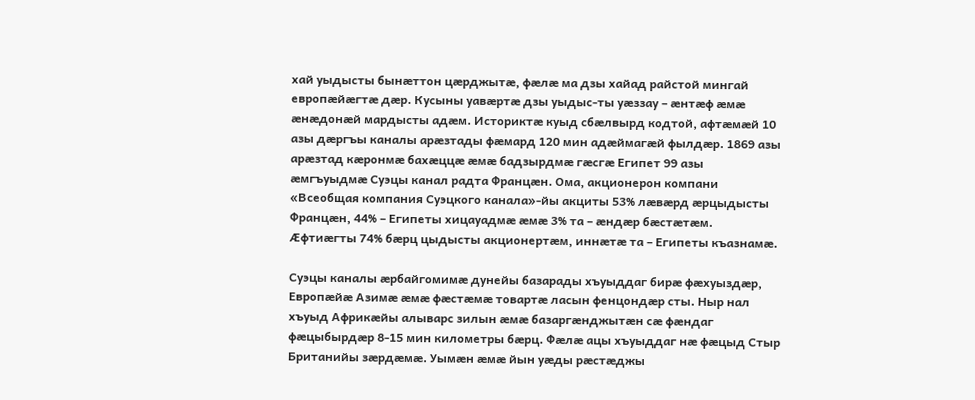хай уыдысты бынӕттон цӕрджытӕ, фӕлӕ ма дзы хайад райстой мингай европӕйӕгтӕ дӕр. Кусыны уавӕртӕ дзы уыдыс-ты уӕззау – ӕнтӕф ӕмӕ ӕнӕдонӕй мардысты адæм. Историктӕ куыд сбӕлвырд кодтой, афтӕмӕй 10 азы дӕргъы каналы арӕзтады фӕмард 120 мин адӕймагӕй фылдӕр. 1869 азы арӕзтад кӕронмӕ бахӕццӕ ӕмӕ бадзырдмӕ гӕсгӕ Египет 99 азы ӕмгъуыдмӕ Суэцы канал радта Францӕн. Ома, акционерон компани «Всеобщая компания Суэцкого канала»-йы акциты 53% лӕвӕрд ӕрцыдысты Францӕн, 44% – Египеты хицауадмӕ ӕмӕ 3% та – ӕндӕр бӕстӕтӕм. Ӕфтиӕгты 74% бӕрц цыдысты акционертӕм, иннӕтӕ та – Египеты къазнамӕ.

Суэцы каналы ӕрбайгомимӕ дунейы базарады хъуыддаг бирӕ фӕхуыздӕр, Европӕйӕ Азимӕ ӕмӕ фӕстӕмӕ товартӕ ласын фенцондӕр сты. Ныр нал хъуыд Африкӕйы алыварс зилын ӕмӕ базаргӕнджытӕн сӕ фӕндаг фӕцыбырдӕр 8-15 мин километры бӕрц. Фӕлӕ ацы хъуыддаг нӕ фӕцыд Стыр Британийы зӕрдӕмӕ. Уымӕн ӕмӕ йын уӕды рӕстӕджы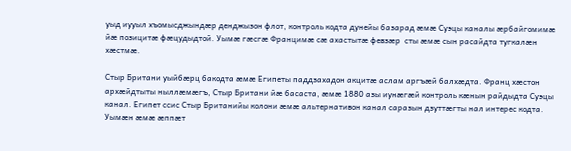уыд иууыл хъомысджындӕр денджызон флот, контроль кодта дунейы базарад ӕмӕ Суэцы каналы ӕрбайгомимӕ йӕ позицитӕ фӕцудыдтой. Уымӕ гӕсгӕ Францимӕ сӕ ахастытӕ февзӕр  сты ӕмӕ сын расайдта тугкалӕн хӕстмӕ.

Стыр Британи уыйбӕрц бакодта ӕмӕ Египеты паддзахадон акцитӕ аслам аргъӕй балхӕдта. Франц хӕстон архӕйдтыты ныллӕмӕгъ, Стыр Британи йӕ басаста, ӕмӕ 1880 азы иунӕгӕй контроль кӕнын райдыдта Суэцы канал. Египет ссис Стыр Британийы колони ӕмӕ альтернативон канал саразын дзуттӕгты нал интерес кодта. Уымӕн ӕмӕ ӕппӕт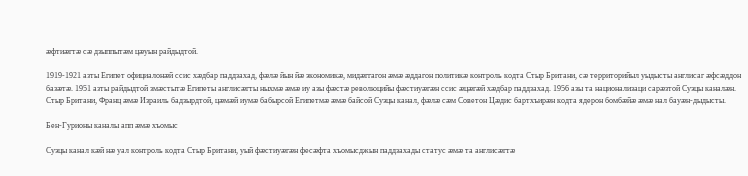ӕфтиӕгтӕ сӕ дзыппытӕм цӕуын райдыдтой.

1919-1921 азты Египет официалонӕй ссис хӕдбар паддзахад, фӕлӕ йын йӕ экономикӕ, мидӕггагон ӕмӕ ӕддагон политикӕ контроль кодта Стыр Британи, сӕ территорийыл уыдысты англисаг ӕфсӕддон базӕтӕ. 1951 азты райдыдтой змӕстытӕ Египеты англисӕгты ныхмӕ ӕмӕ иу азы фӕстӕ революцийы фӕстиуӕгӕн ссис ӕцӕгӕй хӕдбар паддзахад. 1956 азы та национализаци сарӕзтой Суэцы каналӕн. Стыр Британи, Франц ӕмӕ Израиль бадзырдтой, цӕмӕй иумӕ бабырсой Египетмӕ ӕмӕ байсой Суэцы канал, фӕлӕ сӕм Советон Цӕдис бартхъирӕн кодта ядерон бомбӕйӕ ӕмӕ нал бауӕн-дыдысты.

Бен-Гурионы каналы апп æмæ хъомыс

Суэцы канал кӕй нӕ уал контроль кодта Стыр Британи, уый фӕстиуӕгӕн фесӕфта хъомысджын паддзахады статус ӕмӕ та англисæгтæ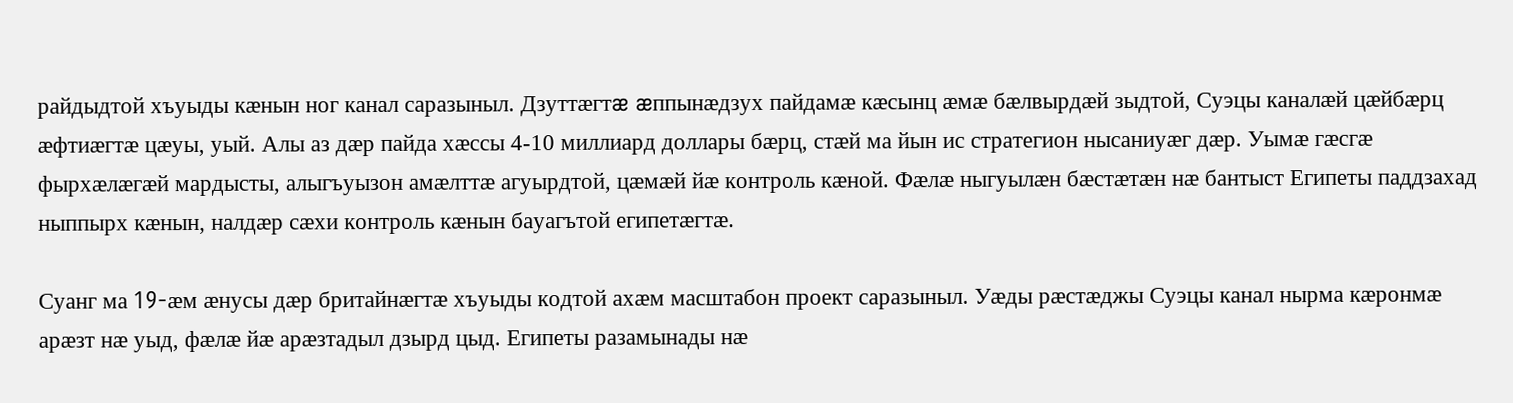райдыдтой хъуыды кӕнын ног канал саразыныл. Дзуттæгтæ æппынæдзух пайдамæ кæсынц æмæ бæлвырдæй зыдтой, Суэцы каналæй цæйбæрц æфтиæгтæ цæуы, уый. Алы аз дӕр пайда хӕссы 4-10 миллиард доллары бӕрц, стӕй ма йын ис стратегион нысаниуӕг дӕр. Уымæ гæсгæ фырхæлæгæй мардысты, алыгъуызон амæлттæ агуырдтой, цæмæй йæ контроль кæной. Фæлæ ныгуылæн бæстæтæн нæ бантыст Египеты паддзахад ныппырх кæнын, налдӕр сæхи контроль кæнын бауагътой египетæгтæ.

Суанг ма 19-æм æнусы дæр бритайнæгтæ хъуыды кодтой ахӕм масштабон проект саразыныл. Уæды рæстæджы Суэцы канал нырма кæронмæ арæзт нæ уыд, фæлæ йæ арӕзтадыл дзырд цыд. Египеты разамынады нæ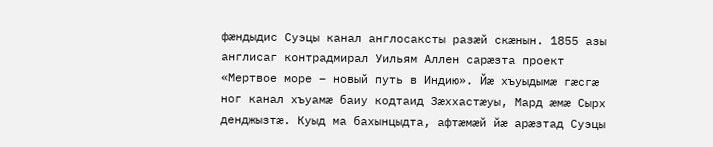фæндыдис Суэцы канал англосаксты разæй скæнын. 1855 азы англисаг контрадмирал Уильям Аллен сарӕзта проект «Мертвое море – новый путь в Индию». Йӕ хъуыдымӕ гӕсгӕ ног канал хъуамӕ баиу кодтаид Зӕххастӕуы, Мард ӕмӕ Сырх денджызтӕ. Куыд ма бахынцыдта, афтӕмӕй йӕ арӕзтад Суэцы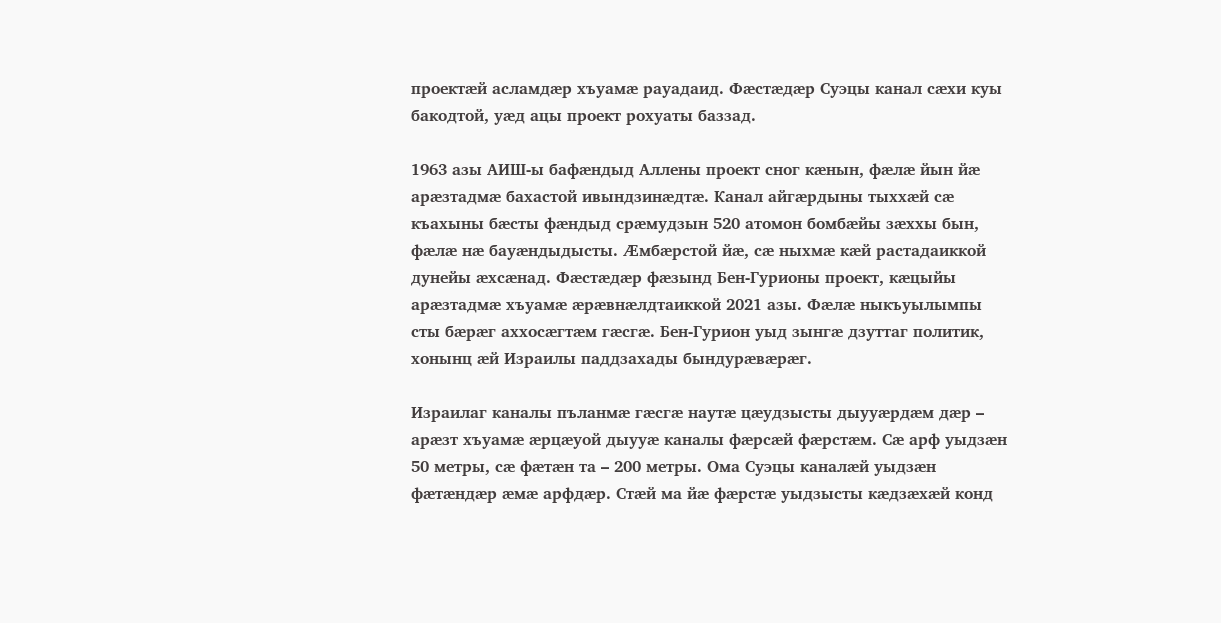проектӕй асламдӕр хъуамӕ рауадаид. Фӕстӕдӕр Суэцы канал сӕхи куы бакодтой, уӕд ацы проект рохуаты баззад.

1963 азы АИШ-ы бафӕндыд Аллены проект сног кӕнын, фӕлӕ йын йӕ арӕзтадмӕ бахастой ивындзинӕдтӕ. Канал айгӕрдыны тыххӕй сӕ къахыны бӕсты фӕндыд срӕмудзын 520 атомон бомбӕйы зӕххы бын, фӕлӕ нӕ бауӕндыдысты. Ӕмбӕрстой йӕ, сӕ ныхмӕ кӕй растадаиккой дунейы ӕхсӕнад. Фӕстӕдӕр фӕзынд Бен-Гурионы проект, кӕцыйы арӕзтадмӕ хъуамӕ ӕрӕвнӕлдтаиккой 2021 азы. Фӕлӕ ныкъуылымпы сты бӕрӕг аххосӕгтӕм гӕсгӕ. Бен-Гурион уыд зынгӕ дзуттаг политик, хонынц ӕй Израилы паддзахады бындурӕвӕрӕг.

Израилаг каналы пъланмӕ гӕсгӕ наутӕ цӕудзысты дыууӕрдӕм дӕр – арӕзт хъуамӕ ӕрцӕуой дыууӕ каналы фӕрсӕй фӕрстӕм. Сӕ арф уыдзӕн 50 метры, сӕ фӕтӕн та – 200 метры. Ома Суэцы каналӕй уыдзӕн фӕтӕндӕр ӕмӕ арфдӕр. Стӕй ма йӕ фӕрстӕ уыдзысты кӕдзӕхӕй конд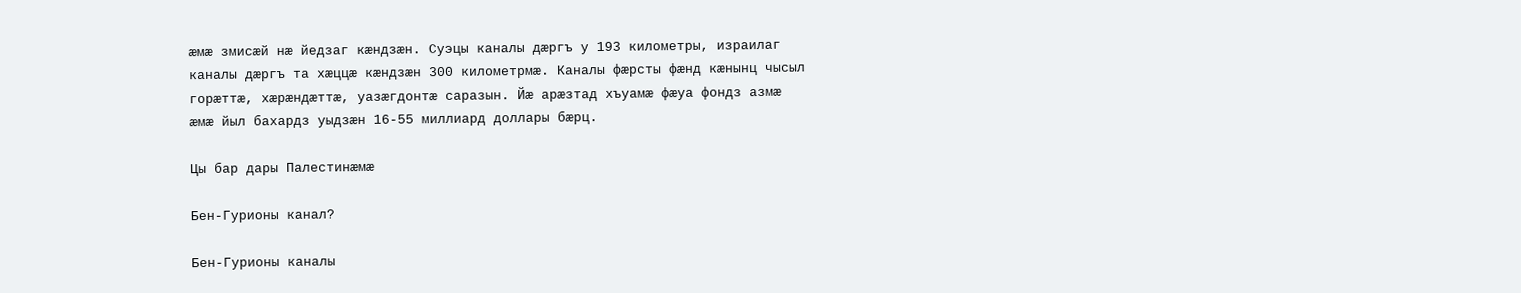ӕмӕ змисӕй нӕ йедзаг кӕндзӕн. Суэцы каналы дӕргъ у 193 километры, израилаг каналы дӕргъ та хӕццӕ кӕндзӕн 300 километрмӕ. Каналы фӕрсты фӕнд кӕнынц чысыл горӕттӕ, хӕрӕндӕттӕ, уазӕгдонтӕ саразын. Йӕ арӕзтад хъуамӕ фӕуа фондз азмӕ ӕмӕ йыл бахардз уыдзӕн 16-55 миллиард доллары бӕрц.

Цы бар дары Палестинӕмӕ

Бен-Гурионы канал?

Бен-Гурионы каналы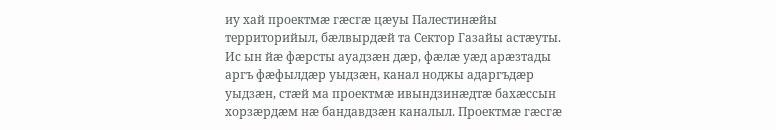иу хай проектмӕ гӕсгӕ цӕуы Палестинӕйы территорийыл, бӕлвырдӕй та Сектор Газайы астӕуты. Ис ын йӕ фӕрсты ауадзӕн дӕр, фӕлӕ уӕд арӕзтады аргъ фӕфылдӕр уыдзӕн, канал ноджы адаргъдӕр уыдзӕн, стӕй ма проектмӕ ивындзинӕдтӕ бахӕссын хорзӕрдӕм нӕ бандавдзӕн каналыл. Проектмӕ гӕсгӕ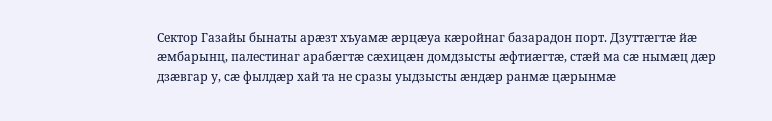Сектор Газайы бынаты арӕзт хъуамӕ ӕрцӕуа кӕройнаг базарадон порт. Дзуттӕгтӕ йӕ ӕмбарынц, палестинаг арабӕгтӕ сӕхицӕн домдзысты ӕфтиӕгтӕ, стӕй ма сӕ нымӕц дӕр дзӕвгар у, сӕ фылдӕр хай та не сразы уыдзысты ӕндӕр ранмӕ цӕрынмӕ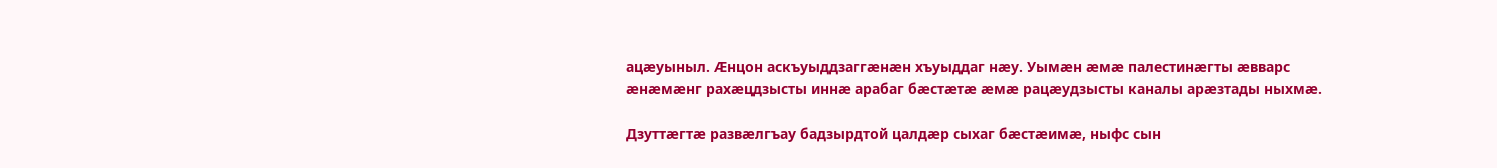ацӕуыныл. Æнцон аскъуыддзаггӕнӕн хъуыддаг нӕу. Уымӕн ӕмӕ палестинӕгты ӕвварс ӕнӕмӕнг рахӕцдзысты иннӕ арабаг бӕстӕтӕ ӕмӕ рацӕудзысты каналы арӕзтады ныхмӕ.

Дзуттӕгтӕ развӕлгъау бадзырдтой цалдӕр сыхаг бӕстӕимӕ, ныфс сын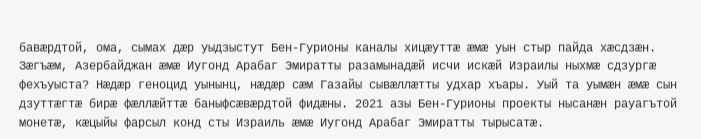бавӕрдтой, ома, сымах дӕр уыдзыстут Бен-Гурионы каналы хицӕуттӕ ӕмӕ уын стыр пайда хӕсдзӕн. Зӕгъӕм, Азербайджан ӕмӕ Иугонд Арабаг Эмиратты разамынадӕй исчи искӕй Израилы ныхмӕ сдзургӕ фехъуыста? Нӕдӕр геноцид уынынц, нӕдӕр сӕм Газайы сывӕллӕтты удхар хъары. Уый та уымӕн ӕмӕ сын дзуттӕгтӕ бирӕ фӕллӕйттӕ баныфсӕвӕрдтой фидӕны. 2021 азы Бен-Гурионы проекты нысанӕн рауагътой монетӕ, кӕцыйы фарсыл конд сты Израиль ӕмӕ Иугонд Арабаг Эмиратты тырысатӕ.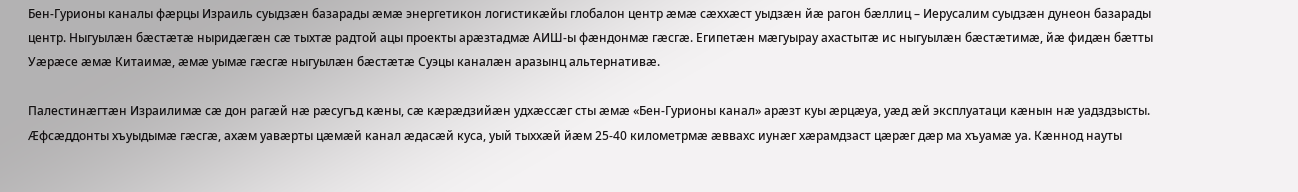Бен-Гурионы каналы фӕрцы Израиль суыдзӕн базарады ӕмӕ энергетикон логистикӕйы глобалон центр ӕмӕ сӕххӕст уыдзӕн йӕ рагон бӕллиц – Иерусалим суыдзæн дунеон базарады центр. Ныгуылӕн бӕстӕтӕ ныридӕгӕн сӕ тыхтӕ радтой ацы проекты арӕзтадмӕ АИШ-ы фӕндонмӕ гӕсгӕ. Египетӕн мӕгуырау ахастытӕ ис ныгуылӕн бӕстӕтимӕ, йӕ фидӕн бӕтты Уӕрӕсе ӕмӕ Китаимӕ, ӕмӕ уымӕ гӕсгӕ ныгуылӕн бӕстӕтӕ Суэцы каналӕн аразынц альтернативӕ.

Палестинӕгтӕн Израилимӕ сӕ дон рагӕй нӕ рӕсугъд кӕны, сӕ кӕрӕдзийӕн удхӕссӕг сты ӕмӕ «Бен-Гурионы канал» арӕзт куы ӕрцӕуа, уӕд ӕй эксплуатаци кӕнын нӕ уадздзысты. Ӕфсӕддонты хъуыдымӕ гӕсгӕ, ахӕм уавӕрты цӕмӕй канал ӕдасӕй куса, уый тыххӕй йӕм 25-40 километрмӕ æввахс иунæг хӕрамдзаст цӕрæг дæр ма хъуамӕ уа. Кӕннод науты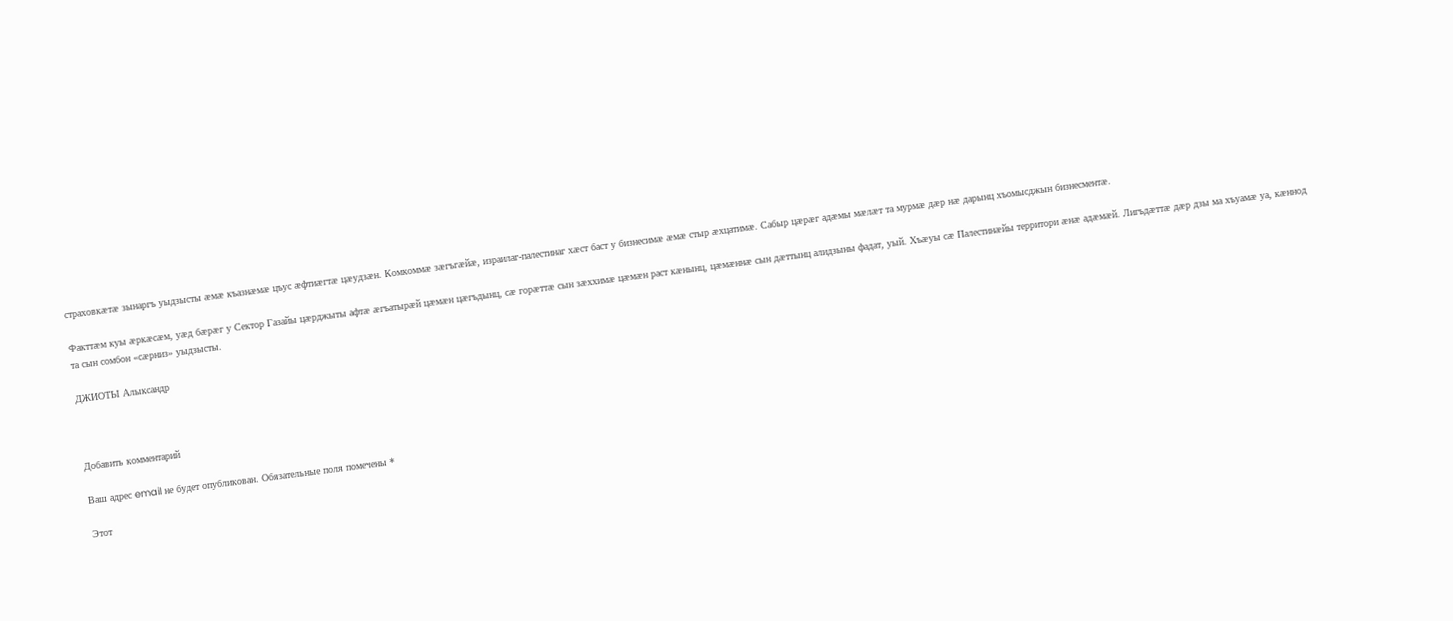страховкӕтӕ зынаргъ уыдзысты ӕмӕ къазнӕмӕ цъус ӕфтиӕгтӕ цӕудзӕн. Комкоммӕ зӕгъгӕйӕ, израилаг-палестинаг хӕст баст у бизнесимӕ ӕмӕ стыр ӕхцатимӕ. Сабыр цӕрӕг адӕмы мӕлӕт та мурмӕ дӕр нӕ дарынц хъомысджын бизнесментӕ.

Факттӕм куы ӕркӕсӕм, уӕд бӕрӕг у Сектор Газайы цӕрджыты афтӕ ӕгъатырӕй цӕмӕн цӕгъдынц, сӕ горӕттӕ сын зӕххимӕ цӕмӕн раст кӕнынц, цӕмӕннӕ сын дӕттынц алидзыны фадат, уый. Хъӕуы сӕ Палестинӕйы территори ӕнӕ адӕмӕй. Лигъдӕттӕ дӕр дзы ма хъуамӕ уа, кӕннод та сын сомбон «сӕрниз» уыдзысты.

ДЖИОТЫ Алыксандр



Добавить комментарий

Ваш адрес email не будет опубликован. Обязательные поля помечены *

Этот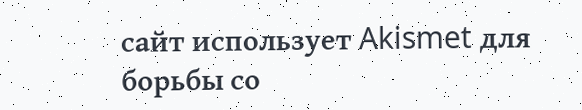сайт использует Akismet для борьбы со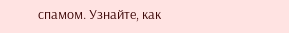спамом. Узнайте, как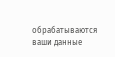обрабатываются ваши данные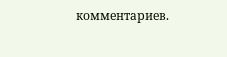комментариев.